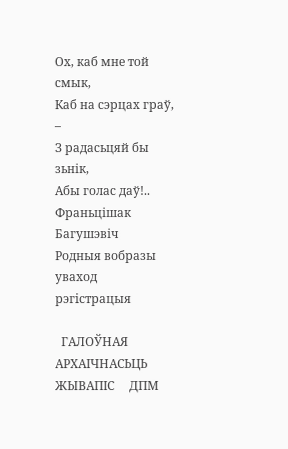Ох, каб мне той смык,
Каб на сэрцах граў, –
З радасьцяй бы зьнік,
Абы голас даў!..
Франьцішак Багушэвіч
Родныя вобразы
уваход      рэгiстрацыя

  ГАЛОЎНАЯ     АРХАІЧНАСЬЦЬ     ЖЫВАПІС     ДПМ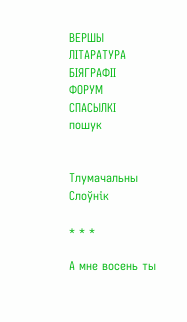ВЕРШЫ     ЛІТАРАТУРА     БІЯГРАФІІ     ФОРУМ     СПАСЫЛКІ
пошук


Тлумачальны Слоўнік

* * *

А мне восень ты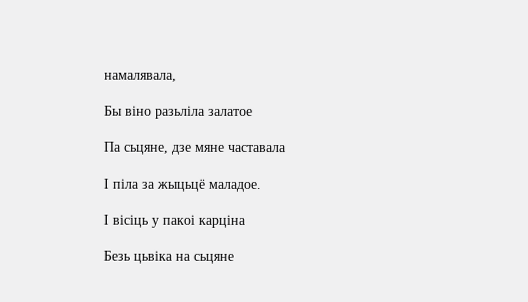намалявала,

Бы віно разьліла залатое

Па сьцяне, дзе мяне частавала

І піла за жыцьцё маладое.

І вісіць у пакоі карціна

Безь цьвіка на сьцяне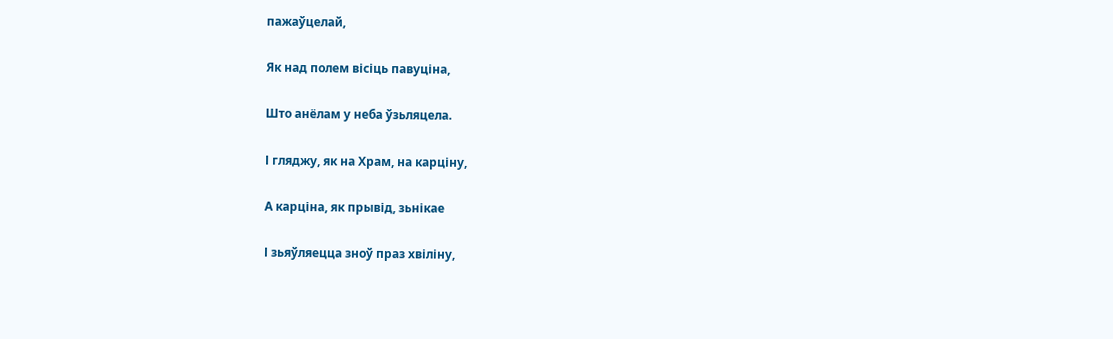пажаўцелай,

Як над полем вісіць павуціна,

Што анёлам у неба ўзьляцела.

І гляджу, як на Храм, на карціну,

А карціна, як прывід, зьнікае

І зьяўляецца зноў праз хвіліну,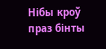Нібы кроў праз бінты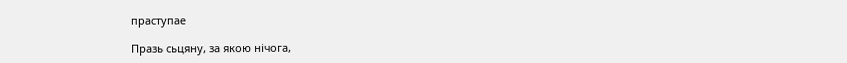праступае

Празь сьцяну, за якою нічога,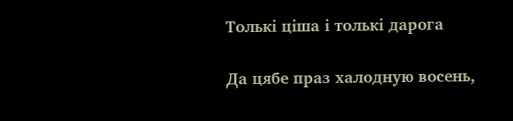Толькі ціша і толькі дарога

Да цябе праз халодную восень,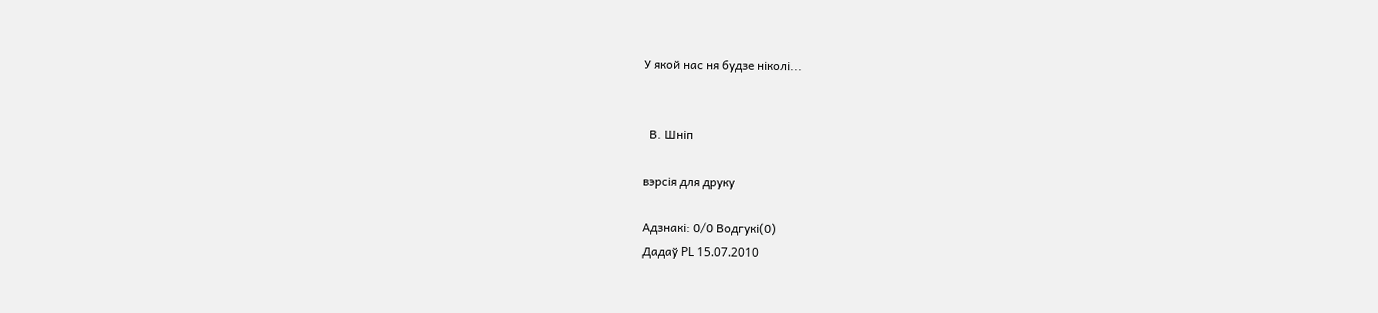У якой нас ня будзе ніколі...


  В. Шніп

вэрсія для друку

Адзнакi: 0/0 Водгукі(0)
Дадаў PL 15.07.2010